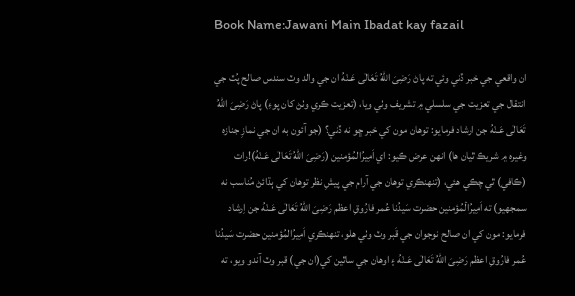Book Name:Jawani Main Ibadat kay fazail

ان واقعي جي خبر ڏني وئي ته پاڻ رَضِىَ اللهُ تَعَالٰی عَـنْهُ ان جي والد وٽ سندس صالح پُٽ جي انتقال جي تعزيت جي سلسلي ۾ تشريف وٺي ويا، (تعزيت ڪري وٺڻ کان پوءِ) پاڻ رَضِىَ اللهُ تَعَالٰی عَـنْهُ جن ارشاد فرمايو: توهان مون کي خبر ڇو نه ڏني؟ (جو آئون به ان جي نمازِ جنازہ وغيرہ ۾ شريڪ ٿيان ها) انهن عرض ڪيو: اي اَمِيرُالمُؤمنين (رَضِىَ اللهُ تَعَالٰی عَـنْهُ)!رات (ڪافي) ٿي چڪي هئي، (تنهنڪري توهان جي آرام جي پيشِ نظر توهان کي ٻڌائڻ مُناسب نه سمجھيو) ته اَمِيرُالۡمُؤمنين حضرت سَيدُنا عُمر فارُوقِ اعظم رَضِىَ اللهُ تَعَالٰی عَـنْهُ جن اِرشاد فرمايو: مون کي ان صالح نوجوان جي قَبر وٽ وٺي هلو، تنهنڪري اَمِيرُالمُؤمنين حضرت سَيدُنا عُمر فارُوقِ اعظم رَضِىَ اللهُ تَعَالٰی عَـنْهُ ۽ اوهان جي ساٿين کي(ان جي) قبر وٽ آندو ويو، ته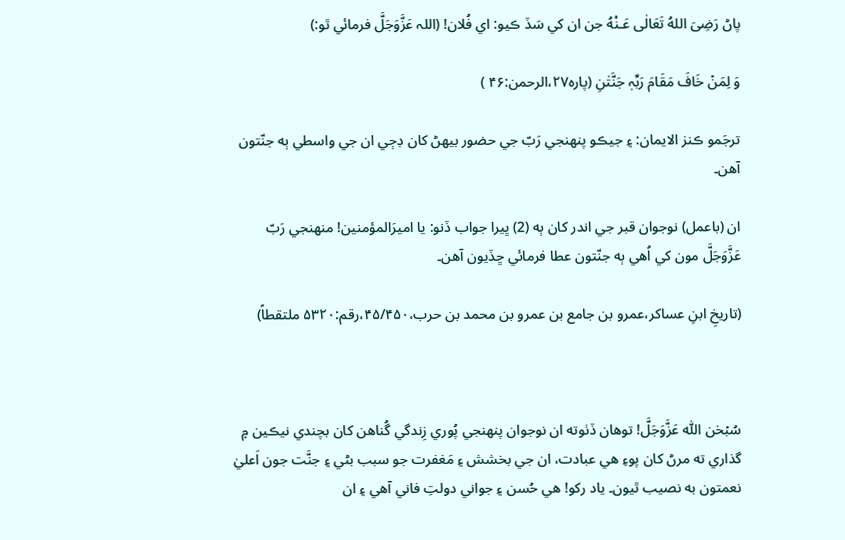پاڻ رَضِىَ اللهُ تَعَالٰی عَـنْهُ جن ان کي سَڏ ڪيو: اي فُلان! (اللہ عَزَّوَجَلَّ فرمائي ٿو:)

وَ لِمَنۡ خَافَ مَقَامَ رَبِّہٖ جَنَّتٰنِ (پارہ۲۷،الرحمن:۴۶ )

ترجَمو ڪنز الايمان: ۽ جيڪو پنهنجي رَبّ جي حضور بيهڻ کان ڊڄي ان جي واسطي ٻه جنّتون آهن۔

ان (باعمل) نوجوان قبر جي اندر کان ٻه (2) ڀيرا جواب ڏنو: يا اميرَالمؤمنين! منهنجي رَبّ عَزَّوَجَلَّ مون کي اُهي ٻه جنّتون عطا فرمائي ڇڏيون آهن۔

(تاریخِ ابنِ عساکر،عمرو بن جامع بن عمرو بن محمد بن حرب،۴۵/۴۵۰،رقم:۵۳۲۰ ملتقطاً)



سُبۡحٰن اللّٰه عَزَّوَجَلَّ! توهان ڏٺوته ان نوجوان پنهنجي پُوري زِندگي گُناهن کان بچندي نيڪين ۾ گذاري ته مرڻ کان پوءِ هي عبادت، ان جي بخشش ۽ مَغفرت جو سبب بڻي ۽ جنَّت جون اَعليٰ نعمتون به نصيب ٿيون۔ ياد رکو! هي حُسن ۽ جواني دولتِ فاني آهي ۽ ان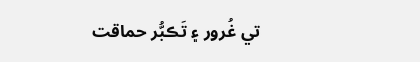تي غُرور ۽ تَڪبُّر حماقت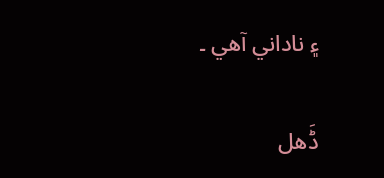۽ ناداني آهي ۔

ڈَھل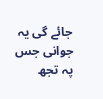جائے گی یہ جوانی جس پہ تجھ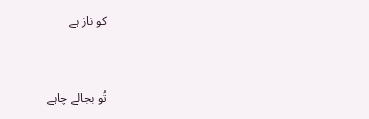کو ناز ہے



تُو بجالے چاہے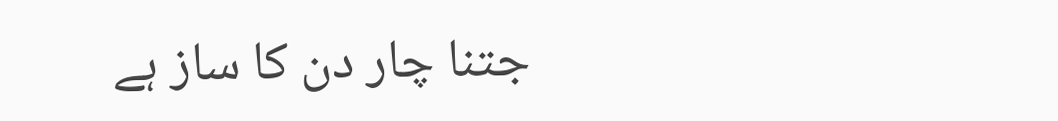جتنا چار دن کا ساز ہے